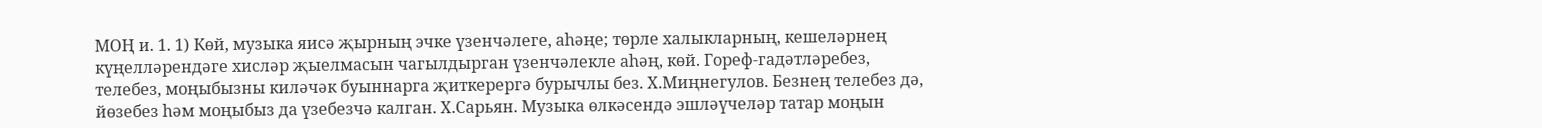МОҢ и. 1. 1) Көй, музыка яисә җырның эчке үзенчәлеге, аһәңе; төрле халыкларның, кешеләрнең күңелләрендәге хисләр җыелмасын чагылдырган үзенчәлекле аһәң, көй. Гореф-гадәтләребез, телебез, моңыбызны киләчәк буыннарга җиткерергә бурычлы без. Х.Миңнегулов. Безнең телебез дә, йөзебез һәм моңыбыз да үзебезчә калган. Х.Сарьян. Музыка өлкәсендә эшләүчеләр татар моңын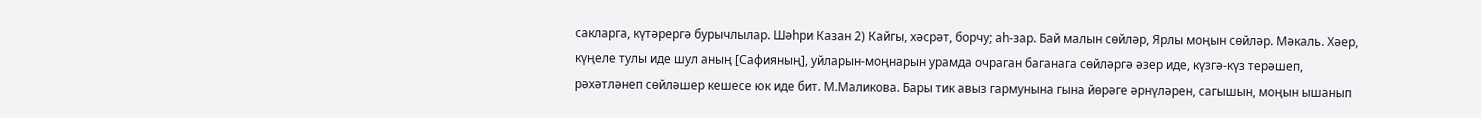сакларга, күтәрергә бурычлылар. Шәһри Казан 2) Кайгы, хәсрәт, борчу; аһ-зар. Бай малын сөйләр, Ярлы моңын сөйләр. Мәкаль. Хәер, күңеле тулы иде шул аның [Сафияның], уйларын-моңнарын урамда очраган баганага сөйләргә әзер иде, күзгә-күз терәшеп, рәхәтләнеп сөйләшер кешесе юк иде бит. М.Маликова. Бары тик авыз гармунына гына йөрәге әрнүләрен, сагышын, моңын ышанып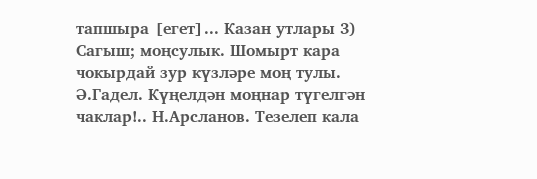тапшыра [егет]... Казан утлары 3) Сагыш; моңсулык. Шомырт кара чокырдай зур күзләре моң тулы. Ә.Гадел. Күңелдән моңнар түгелгән чаклар!.. Н.Арсланов. Тезелеп кала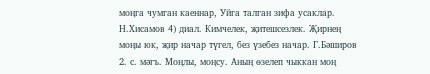моңга чумган каеннар, Уйга талган зифа усаклар. Н.Хисамов 4) диал. Кимчелек, җитешсезлек. Җирнең моңы юк, җир начар түгел, без үзебез начар. Г.Бәширов 2. с. мәгъ. Моңлы, моңсу. Аның өзелеп чыккан моң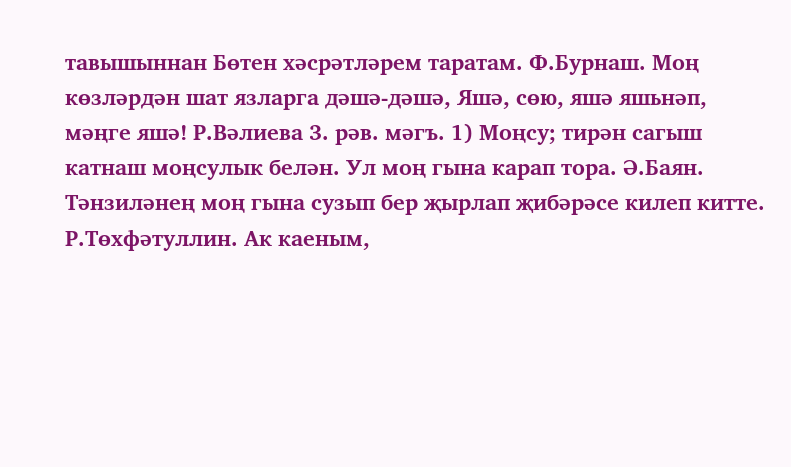тавышыннан Бөтен хәсрәтләрем таратам. Ф.Бурнаш. Моң көзләрдән шат язларга дәшә-дәшә, Яшә, сөю, яшә яшьнәп, мәңге яшә! Р.Вәлиева 3. рәв. мәгъ. 1) Моңсу; тирән сагыш катнаш моңсулык белән. Ул моң гына карап тора. Ә.Баян. Тәнзиләнең моң гына сузып бер җырлап җибәрәсе килеп китте. Р.Төхфәтуллин. Ак каеным,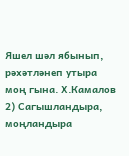Яшел шәл ябынып, рәхәтләнеп утыра моң гына. Х.Камалов 2) Сагышландыра, моңландыра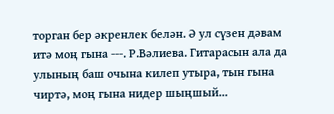торган бер әкренлек белән. Ә ул сүзен дәвам итә моң гына ---. Р.Вәлиева. Гитарасын ала да улының баш очына килеп утыра, тын гына чиртә, моң гына нидер шыңшый...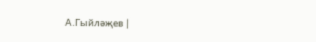А.Гыйләҗев |